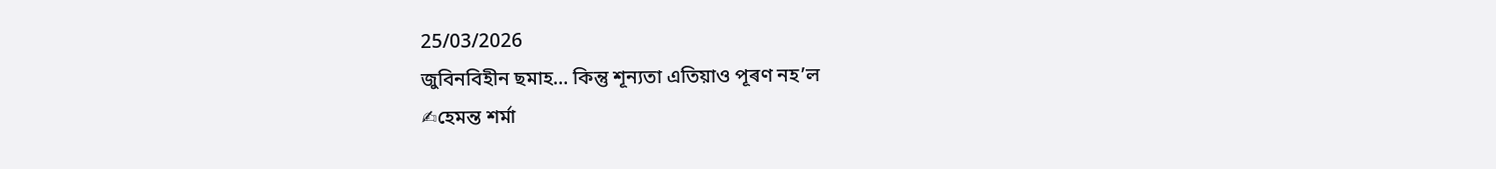25/03/2026
জুবিনবিহীন ছমাহ… কিন্তু শূন্যতা এতিয়াও পূৰণ নহ’ল
✍হেমন্ত শৰ্মা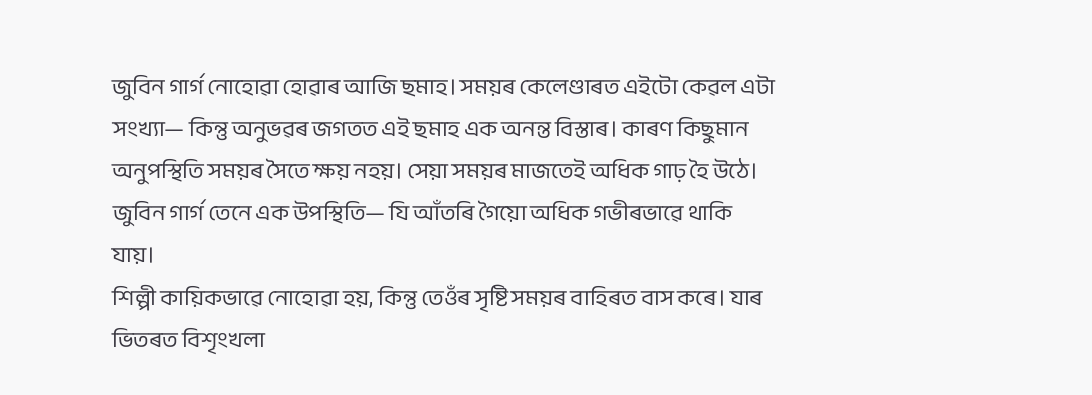জুবিন গাৰ্গ নোহোৱা হোৱাৰ আজি ছমাহ। সময়ৰ কেলেণ্ডাৰত এইটো কেৱল এটা সংখ্যা— কিন্তু অনুভৱৰ জগতত এই ছমাহ এক অনন্ত বিস্তাৰ। কাৰণ কিছুমান অনুপস্থিতি সময়ৰ সৈতে ক্ষয় নহয়। সেয়া সময়ৰ মাজতেই অধিক গাঢ় হৈ উঠে। জুবিন গাৰ্গ তেনে এক উপস্থিতি— যি আঁতৰি গৈয়ো অধিক গভীৰভাৱে থাকি যায়।
শিল্পী কায়িকভাৱে নোহোৱা হয়, কিন্তু তেওঁৰ সৃষ্টি সময়ৰ বাহিৰত বাস কৰে। যাৰ ভিতৰত বিশৃংখলা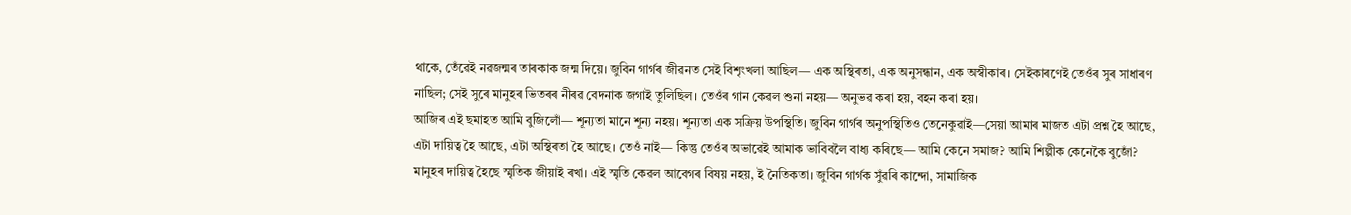থাকে, তেঁৱেই নৱজন্মৰ তাৰকাক জন্ম দিয়ে। জুবিন গাৰ্গৰ জীৱনত সেই বিশৃংখলা আছিল— এক অস্থিৰতা, এক অনুসন্ধান, এক অস্বীকাৰ। সেইকাৰণেই তেওঁৰ সুৰ সাধাৰণ নাছিল; সেই সুৰে মানুহৰ ভিতৰৰ নীৰৱ বেদনাক জগাই তুলিছিল। তেওঁৰ গান কেৱল শুনা নহয়— অনুভৱ কৰা হয়, বহন কৰা হয়।
আজিৰ এই ছমাহত আমি বুজিলোঁ— শূন্যতা মানে শূন্য নহয়। শূন্যতা এক সক্ৰিয় উপস্থিতি। জুবিন গাৰ্গৰ অনুপস্থিতিও তেনেকুৱাই—সেয়া আমাৰ মাজত এটা প্ৰশ্ন হৈ আছে, এটা দায়িত্ব হৈ আছে, এটা অস্থিৰতা হৈ আছে। তেওঁ নাই— কিন্তু তেওঁৰ অভাৱেই আমাক ভাবিবলৈ বাধ্য কৰিছে— আমি কেনে সমাজ? আমি শিল্পীক কেনেকৈ বুজোঁ?
মানুহৰ দায়িত্ব হৈছে স্মৃতিক জীয়াই ৰখা। এই স্মৃতি কেৱল আবেগৰ বিষয় নহয়, ই নৈতিকতা। জুবিন গাৰ্গক সুঁৱৰি কান্দো, সামাজিক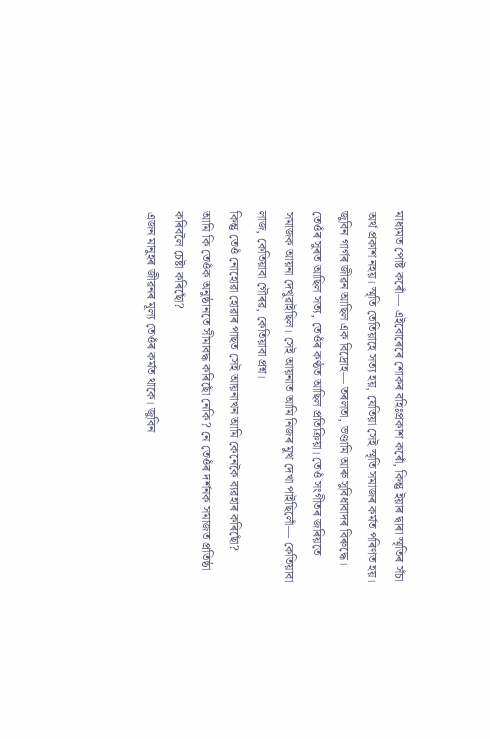মাধ্যমত পোষ্ট কৰোঁ— এইবোৰেৰে শোকৰ বহিঃপ্ৰকাশ কৰোঁ, কিন্তু ইয়াৰ দ্বাৰা স্মৃতিৰ সঁচা অৰ্থ প্ৰকাশ নহয়। স্মৃতি তেতিয়াহে সত্য হয়, যেতিয়া সেই স্মৃতি সমাজৰ কৰ্মত পৰিণত হয়।
জুবিন গাৰ্গৰ জীৱন আছিল এক বিদ্ৰোহ— তৰলতা, ভণ্ডামি আৰু সুবিধাবাদৰ বিৰুদ্ধে। তেওঁৰ সুৰত আছিল সত্য, তেওঁৰ কণ্ঠত আছিল প্ৰতিক্ৰিয়া। তেওঁ সংগীতৰ জৰিয়তে সমাজক আয়না দেখুৱাইছিল। সেই আয়নাত আমি নিজৰ মুখ দেখা পাইছিলোঁ— কেতিয়াবা লাজ, কেতিয়াবা গৌৰৱ, কেতিয়াবা প্ৰশ্ন।
কিন্তু তেওঁ নোহোৱা হোৱাৰ পাছত সেই আয়নাখন আমি কেনেকৈ ব্যৱহাৰ কৰিছোঁ?
আমি কি তেওঁক অনুষ্ঠানতে সীমাবদ্ধ কৰিছোঁ নেকি? নে তেওঁৰ দৰ্শনক সমাজত প্ৰতিষ্ঠা কৰিবলৈ চেষ্টা কৰিছোঁ?
এজন মানুহৰ জীৱনৰ মূল্য তেওঁৰ কৰ্মত থাকে। জুবিন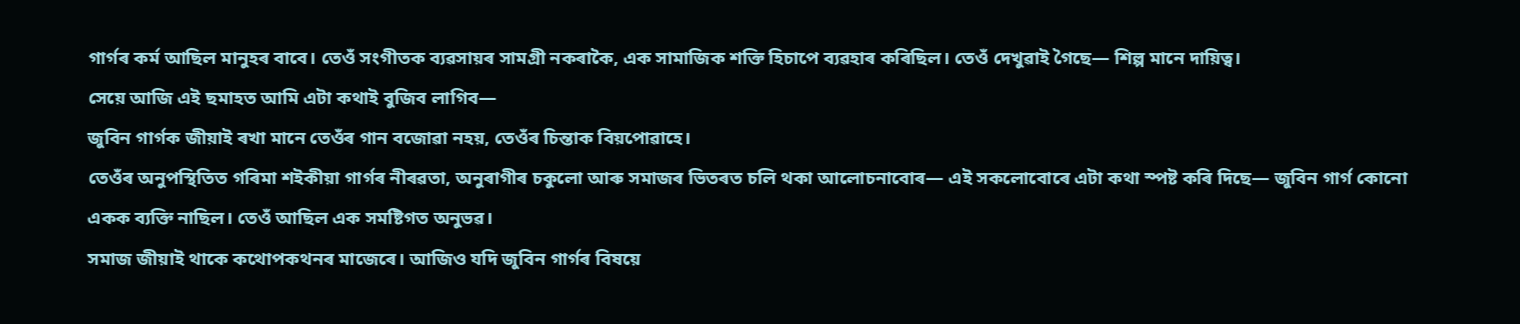গাৰ্গৰ কৰ্ম আছিল মানুহৰ বাবে। তেওঁ সংগীতক ব্যৱসায়ৰ সামগ্ৰী নকৰাকৈ, এক সামাজিক শক্তি হিচাপে ব্যৱহাৰ কৰিছিল। তেওঁ দেখুৱাই গৈছে— শিল্প মানে দায়িত্ব।
সেয়ে আজি এই ছমাহত আমি এটা কথাই বুজিব লাগিব—
জুবিন গাৰ্গক জীয়াই ৰখা মানে তেওঁৰ গান বজোৱা নহয়, তেওঁৰ চিন্তাক বিয়পোৱাহে।
তেওঁৰ অনুপস্থিতিত গৰিমা শইকীয়া গাৰ্গৰ নীৰৱতা, অনুৰাগীৰ চকুলো আৰু সমাজৰ ভিতৰত চলি থকা আলোচনাবোৰ— এই সকলোবোৰে এটা কথা স্পষ্ট কৰি দিছে— জুবিন গাৰ্গ কোনো একক ব্যক্তি নাছিল। তেওঁ আছিল এক সমষ্টিগত অনুভৱ।
সমাজ জীয়াই থাকে কথোপকথনৰ মাজেৰে। আজিও যদি জুবিন গাৰ্গৰ বিষয়ে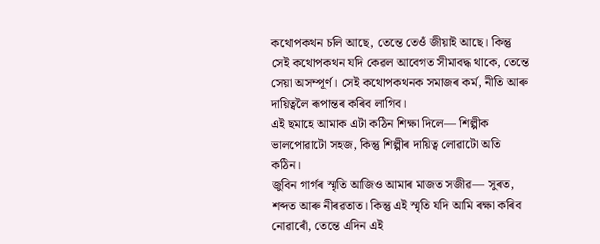কথোপকথন চলি আছে, তেন্তে তেওঁ জীয়াই আছে। কিন্তু সেই কথোপকথন যদি কেৱল আবেগত সীমাবদ্ধ থাকে, তেন্তে সেয়া অসম্পূৰ্ণ। সেই কথোপকথনক সমাজৰ কৰ্ম, নীতি আৰু দায়িত্বলৈ ৰূপান্তৰ কৰিব লাগিব।
এই ছমাহে আমাক এটা কঠিন শিক্ষা দিলে— শিল্পীক ভালপোৱাটো সহজ, কিন্তু শিল্পীৰ দায়িত্ব লোৱাটো অতি কঠিন।
জুবিন গাৰ্গৰ স্মৃতি আজিও আমাৰ মাজত সজীৱ— সুৰত, শব্দত আৰু নীৰৱতাত। কিন্তু এই স্মৃতি যদি আমি ৰক্ষা কৰিব নোৱাৰোঁ, তেন্তে এদিন এই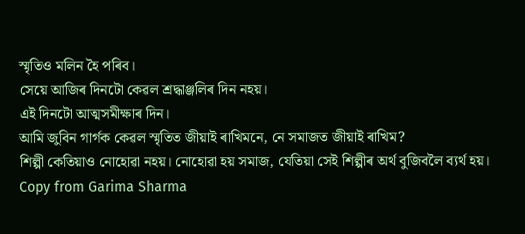স্মৃতিও মলিন হৈ পৰিব।
সেয়ে আজিৰ দিনটো কেৱল শ্ৰদ্ধাঞ্জলিৰ দিন নহয়।
এই দিনটো আত্মসমীক্ষাৰ দিন।
আমি জুবিন গাৰ্গক কেৱল স্মৃতিত জীয়াই ৰাখিমনে, নে সমাজত জীয়াই ৰাখিম?
শিল্পী কেতিয়াও নোহোৱা নহয়। নোহোৱা হয় সমাজ, যেতিয়া সেই শিল্পীৰ অৰ্থ বুজিবলৈ ব্যৰ্থ হয়।
Copy from Garima Sharma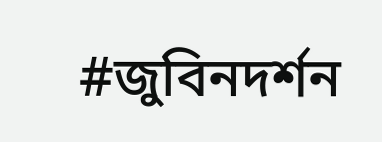#জুবিনদৰ্শন